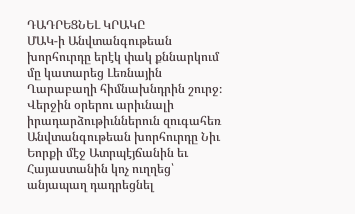ԴԱԴՐԵՑՆԵԼ ԿՐԱԿԸ
ՄԱԿ-ի Անվտանգութեան խորհուրդը երէկ փակ քննարկում մը կատարեց Լեռնային Ղարաբաղի հիմնախնդրին շուրջ։ Վերջին օրերու արիւնալի իրադարձութիւններուն զուգահեռ Անվտանգութեան խորհուրդը Նիւ Եորքի մէջ Ատրպէյճանին եւ Հայաստանին կոչ ուղղեց՝ անյապաղ դադրեցնել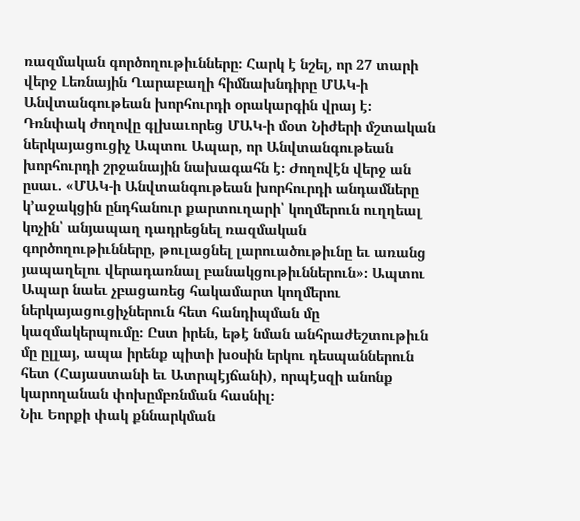ռազմական գործողութիւնները։ Հարկ է նշել, որ 27 տարի վերջ Լեռնային Ղարաբաղի հիմնախնդիրը ՄԱԿ-ի Անվտանգութեան խորհուրդի օրակարգին վրայ է։ Դռնփակ ժողովը գլխաւորեց ՄԱԿ-ի մօտ Նիժերի մշտական ներկայացուցիչ Ապտու Ապար, որ Անվտանգութեան խորհուրդի շրջանային նախագահն է։ Ժողովէն վերջ ան ըսաւ. «ՄԱԿ-ի Անվտանգութեան խորհուրդի անդամները կ՚աջակցին ընդհանուր քարտուղարի՝ կողմերուն ուղղեալ կոչին՝ անյապաղ դադրեցնել ռազմական գործողութիւնները, թուլացնել լարուածութիւնը եւ առանց յապաղելու վերադառնալ բանակցութիւններուն»։ Ապտու Ապար նաեւ չբացառեց հակամարտ կողմերու ներկայացուցիչներուն հետ հանդիպման մը կազմակերպումը։ Ըստ իրեն, եթէ նման անհրաժեշտութիւն մը ըլլայ, ապա իրենք պիտի խօսին երկու դեսպաններուն հետ (Հայաստանի եւ Ատրպէյճանի), որպէսզի անոնք կարողանան փոխըմբռնման հասնիլ։
Նիւ Եորքի փակ քննարկման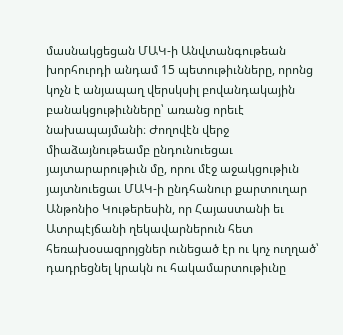մասնակցեցան ՄԱԿ-ի Անվտանգութեան խորհուրդի անդամ 15 պետութիւնները, որոնց կոչն է անյապաղ վերսկսիլ բովանդակային բանակցութիւնները՝ առանց որեւէ նախապայմանի։ Ժողովէն վերջ միաձայնութեամբ ընդունուեցաւ յայտարարութիւն մը, որու մէջ աջակցութիւն յայտնուեցաւ ՄԱԿ-ի ընդհանուր քարտուղար Անթոնիօ Կութերեսին, որ Հայաստանի եւ Ատրպէյճանի ղեկավարներուն հետ հեռախօսազրոյցներ ունեցած էր ու կոչ ուղղած՝ դադրեցնել կրակն ու հակամարտութիւնը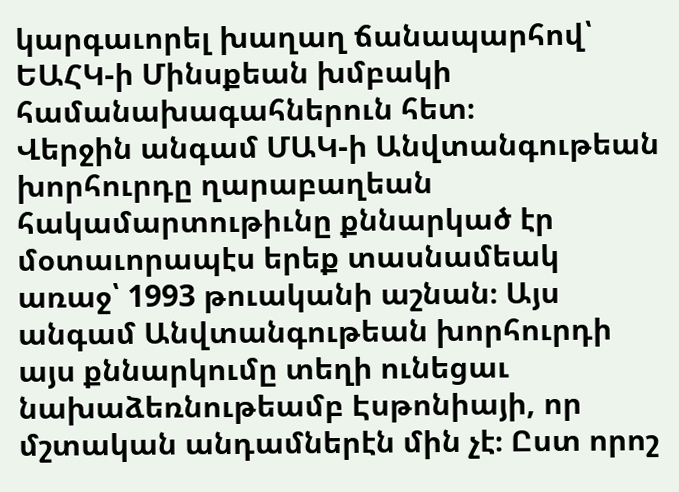կարգաւորել խաղաղ ճանապարհով՝ ԵԱՀԿ-ի Մինսքեան խմբակի համանախագահներուն հետ։
Վերջին անգամ ՄԱԿ-ի Անվտանգութեան խորհուրդը ղարաբաղեան հակամարտութիւնը քննարկած էր մօտաւորապէս երեք տասնամեակ առաջ՝ 1993 թուականի աշնան։ Այս անգամ Անվտանգութեան խորհուրդի այս քննարկումը տեղի ունեցաւ նախաձեռնութեամբ Էսթոնիայի, որ մշտական անդամներէն մին չէ։ Ըստ որոշ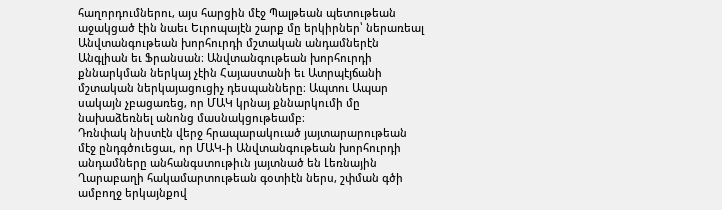հաղորդումներու, այս հարցին մէջ Պալթեան պետութեան աջակցած էին նաեւ Եւրոպայէն շարք մը երկիրներ՝ ներառեալ Անվտանգութեան խորհուրդի մշտական անդամներէն Անգլիան եւ Ֆրանսան։ Անվտանգութեան խորհուրդի քննարկման ներկայ չէին Հայաստանի եւ Ատրպէյճանի մշտական ներկայացուցիչ դեսպանները։ Ապտու Ապար սակայն չբացառեց, որ ՄԱԿ կրնայ քննարկումի մը նախաձեռնել անոնց մասնակցութեամբ։
Դռնփակ նիստէն վերջ հրապարակուած յայտարարութեան մէջ ընդգծուեցաւ, որ ՄԱԿ-ի Անվտանգութեան խորհուրդի անդամները անհանգստութիւն յայտնած են Լեռնային Ղարաբաղի հակամարտութեան գօտիէն ներս, շփման գծի ամբողջ երկայնքով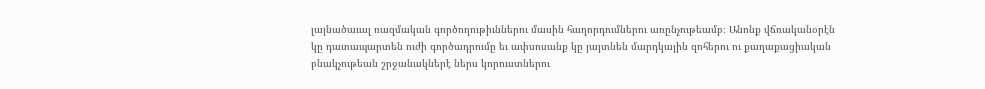լայնածաւալ ռազմական գործողութիւններու մասին հաղորդումներու առընչութեամբ։ Անոնք վճռականօրէն կը դատապարտեն ուժի գործադրումը եւ ափսոսանք կը յայտնեն մարդկային զոհերու ու քաղաքացիական բնակչութեան շրջանակներէ ներս կորուստներու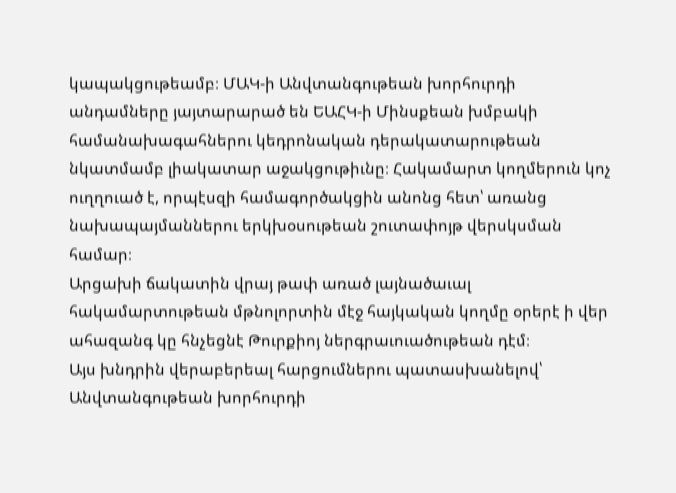կապակցութեամբ։ ՄԱԿ-ի Անվտանգութեան խորհուրդի անդամները յայտարարած են ԵԱՀԿ-ի Մինսքեան խմբակի համանախագահներու կեդրոնական դերակատարութեան նկատմամբ լիակատար աջակցութիւնը։ Հակամարտ կողմերուն կոչ ուղղուած է, որպէսզի համագործակցին անոնց հետ՝ առանց նախապայմաններու երկխօսութեան շուտափոյթ վերսկսման համար։
Արցախի ճակատին վրայ թափ առած լայնածաւալ հակամարտութեան մթնոլորտին մէջ հայկական կողմը օրերէ ի վեր ահազանգ կը հնչեցնէ Թուրքիոյ ներգրաւուածութեան դէմ։
Այս խնդրին վերաբերեալ հարցումներու պատասխանելով՝ Անվտանգութեան խորհուրդի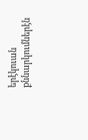երէկուան քննարկումներէն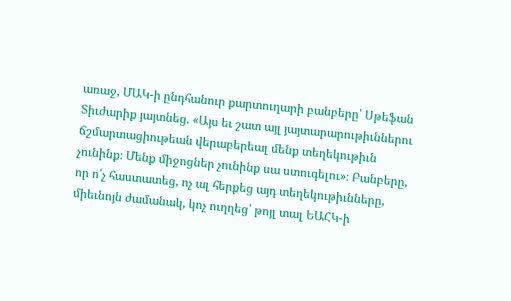առաջ, ՄԱԿ-ի ընդհանուր քարտուղարի բանբերը՝ Սթեֆան Տիւժարիք յայտնեց. «Այս եւ շատ այլ յայտարարութիւններու ճշմարտացիութեան վերաբերեալ մենք տեղեկութիւն չունինք։ Մենք միջոցներ չունինք սա ստուգելու»։ Բանբերը, որ ո՛չ հաստատեց, ոչ ալ հերքեց այդ տեղեկութիւնները, միեւնոյն ժամանակ, կոչ ուղղեց՝ թոյլ տալ ԵԱՀԿ-ի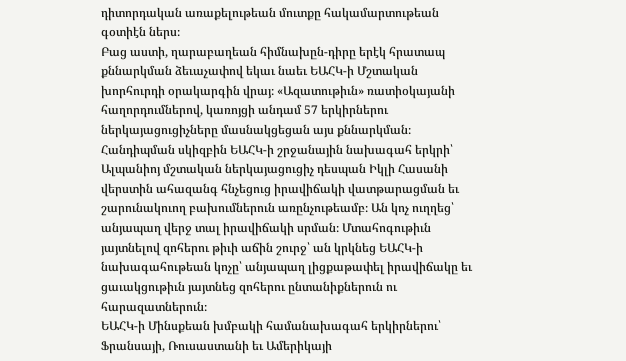դիտորդական առաքելութեան մուտքը հակամարտութեան գօտիէն ներս։
Բաց աստի, ղարաբաղեան հիմնախըն-դիրը երէկ հրատապ քննարկման ձեւաչափով եկաւ նաեւ ԵԱՀԿ-ի Մշտական խորհուրդի օրակարգին վրայ։ «Ազատութիւն» ռատիօկայանի հաղորդումներով, կառոյցի անդամ 57 երկիրներու ներկայացուցիչները մասնակցեցան այս քննարկման։ Հանդիպման սկիզբին ԵԱՀԿ-ի շրջանային նախագահ երկրի՝ Ալպանիոյ մշտական ներկայացուցիչ դեսպան Իկլի Հասանի վերստին ահազանգ հնչեցուց իրավիճակի վատթարացման եւ շարունակուող բախումներուն առընչութեամբ։ Ան կոչ ուղղեց՝ անյապաղ վերջ տալ իրավիճակի սրման։ Մտահոգութիւն յայտնելով զոհերու թիւի աճին շուրջ՝ ան կրկնեց ԵԱՀԿ-ի նախագահութեան կոչը՝ անյապաղ լիցքաթափել իրավիճակը եւ ցաւակցութիւն յայտնեց զոհերու ընտանիքներուն ու հարազատներուն։
ԵԱՀԿ-ի Մինսքեան խմբակի համանախագահ երկիրներու՝ Ֆրանսայի, Ռուսաստանի եւ Ամերիկայի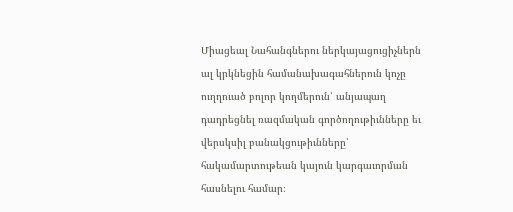Միացեալ Նահանգներու ներկայացուցիչներն ալ կրկնեցին համանախագահներուն կոչը ուղղուած բոլոր կողմերուն՝ անյապաղ դադրեցնել ռազմական գործողութիւնները եւ վերսկսիլ բանակցութիւնները՝ հակամարտութեան կայուն կարգաւորման հասնելու համար։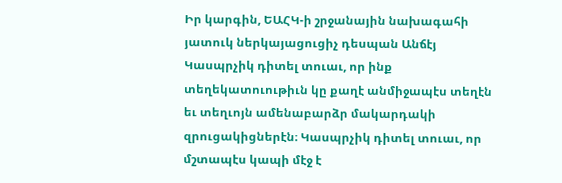Իր կարգին, ԵԱՀԿ-ի շրջանային նախագահի յատուկ ներկայացուցիչ դեսպան Անճէյ Կասպրչիկ դիտել տուաւ, որ ինք տեղեկատուութիւն կը քաղէ անմիջապէս տեղէն եւ տեղւոյն ամենաբարձր մակարդակի զրուցակիցներէն։ Կասպրչիկ դիտել տուաւ, որ մշտապէս կապի մէջ է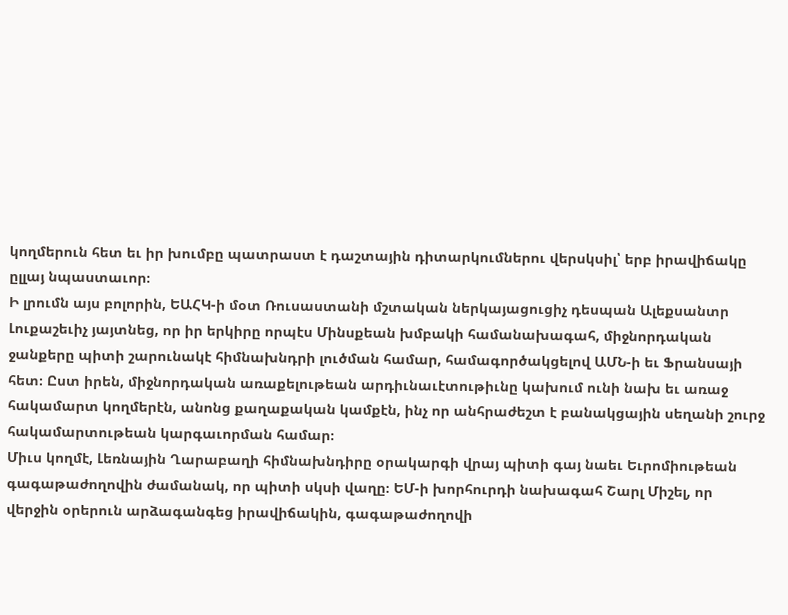կողմերուն հետ եւ իր խումբը պատրաստ է դաշտային դիտարկումներու վերսկսիլ՝ երբ իրավիճակը ըլլայ նպաստաւոր։
Ի լրումն այս բոլորին, ԵԱՀԿ-ի մօտ Ռուսաստանի մշտական ներկայացուցիչ դեսպան Ալեքսանտր Լուքաշեւիչ յայտնեց, որ իր երկիրը որպէս Մինսքեան խմբակի համանախագահ, միջնորդական ջանքերը պիտի շարունակէ հիմնախնդրի լուծման համար, համագործակցելով ԱՄՆ-ի եւ Ֆրանսայի հետ։ Ըստ իրեն, միջնորդական առաքելութեան արդիւնաւէտութիւնը կախում ունի նախ եւ առաջ հակամարտ կողմերէն, անոնց քաղաքական կամքէն, ինչ որ անհրաժեշտ է բանակցային սեղանի շուրջ հակամարտութեան կարգաւորման համար։
Միւս կողմէ, Լեռնային Ղարաբաղի հիմնախնդիրը օրակարգի վրայ պիտի գայ նաեւ Եւրոմիութեան գագաթաժողովին ժամանակ, որ պիտի սկսի վաղը։ ԵՄ-ի խորհուրդի նախագահ Շարլ Միշել, որ վերջին օրերուն արձագանգեց իրավիճակին, գագաթաժողովի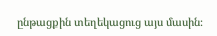ընթացքին տեղեկացուց այս մասին։